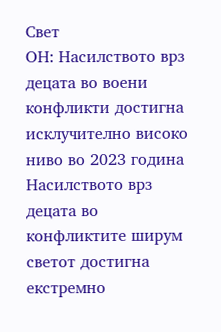Свет
ОН: Насилството врз децата во воени конфликти достигнa исклучително високо ниво во 2023 година
Насилството врз децата во конфликтите ширум светот достигна екстремно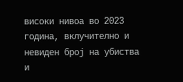високи нивоа во 2023 година, вклучително и невиден број на убиства и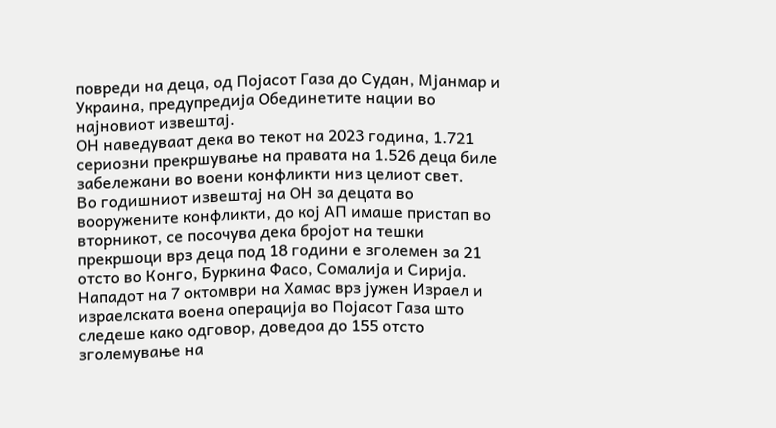повреди на деца, од Појасот Газа до Судан, Мјанмар и Украина, предупредија Обединетите нации во најновиот извештај.
ОН наведуваат дека во текот на 2023 година, 1.721 сериозни прекршување на правата на 1.526 деца биле забележани во воени конфликти низ целиот свет.
Во годишниот извештај на ОН за децата во вооружените конфликти, до кој АП имаше пристап во вторникот, се посочува дека бројот на тешки прекршоци врз деца под 18 години е зголемен за 21 отсто во Конго, Буркина Фасо, Сомалија и Сирија.
Нападот на 7 октомври на Хамас врз јужен Израел и израелската воена операција во Појасот Газа што следеше како одговор, доведоа до 155 отсто зголемување на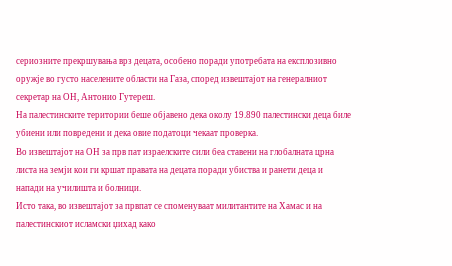сериозните прекршувања врз децата, особено поради употребата на експлозивно оружје во густо населените области на Газа, според извештајот на генералниот секретар на ОН, Антонио Гутереш.
На палестинските територии беше објавено дека околу 19.890 палестински деца биле убиени или повредени и дека овие податоци чекаат проверка.
Во извештајот на ОН за прв пат израелските сили беа ставени на глобалната црна листа на земји кои ги кршат правата на децата поради убиства и ранети деца и напади на училишта и болници.
Исто така, во извештајот за првпат се споменуваат милитантите на Хамас и на палестинскиот исламски џихад како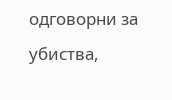одговорни за убиства,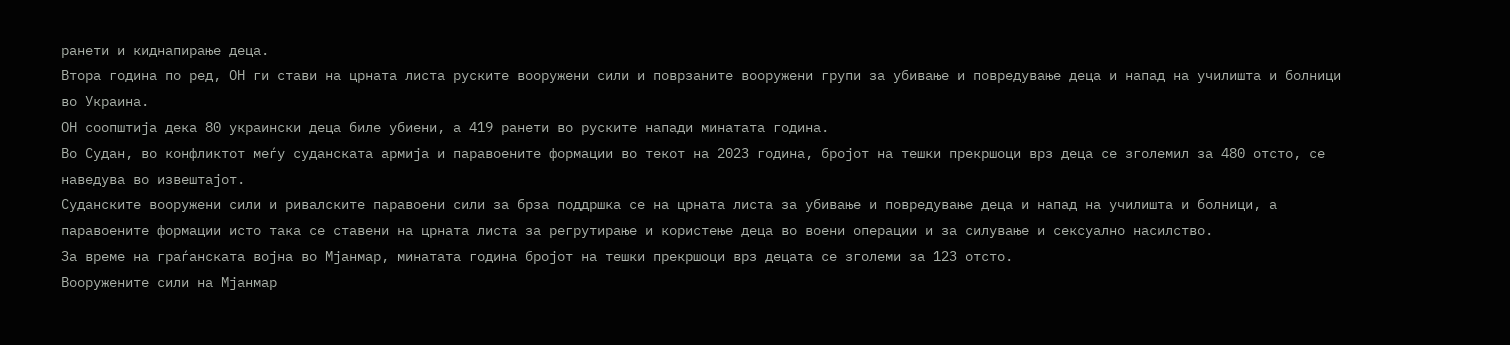ранети и киднапирање деца.
Втора година по ред, ОН ги стави на црната листа руските вооружени сили и поврзаните вооружени групи за убивање и повредување деца и напад на училишта и болници во Украина.
ОН соопштија дека 80 украински деца биле убиени, а 419 ранети во руските напади минатата година.
Во Судан, во конфликтот меѓу суданската армија и паравоените формации во текот на 2023 година, бројот на тешки прекршоци врз деца се зголемил за 480 отсто, се наведува во извештајот.
Суданските вооружени сили и ривалските паравоени сили за брза поддршка се на црната листа за убивање и повредување деца и напад на училишта и болници, а паравоените формации исто така се ставени на црната листа за регрутирање и користење деца во воени операции и за силување и сексуално насилство.
За време на граѓанската војна во Мјанмар, минатата година бројот на тешки прекршоци врз децата се зголеми за 123 отсто.
Вооружените сили на Мјанмар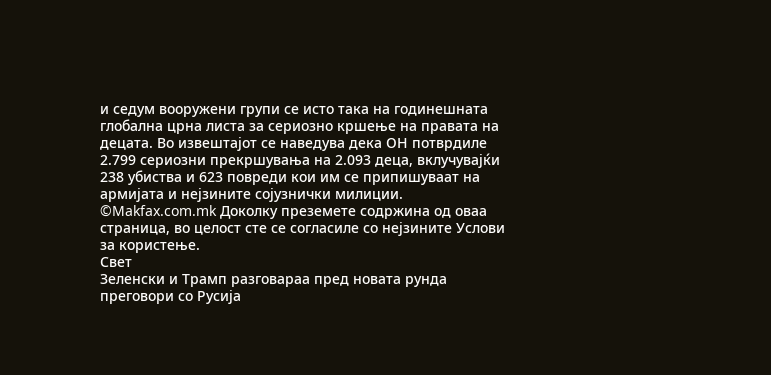и седум вооружени групи се исто така на годинешната глобална црна листа за сериозно кршење на правата на децата. Во извештајот се наведува дека ОН потврдиле 2.799 сериозни прекршувања на 2.093 деца, вклучувајќи 238 убиства и 623 повреди кои им се припишуваат на армијата и нејзините сојузнички милиции.
©Makfax.com.mk Доколку преземете содржина од оваа страница, во целост сте се согласиле со нејзините Услови за користење.
Свет
Зеленски и Трамп разговараа пред новата рунда преговори со Русија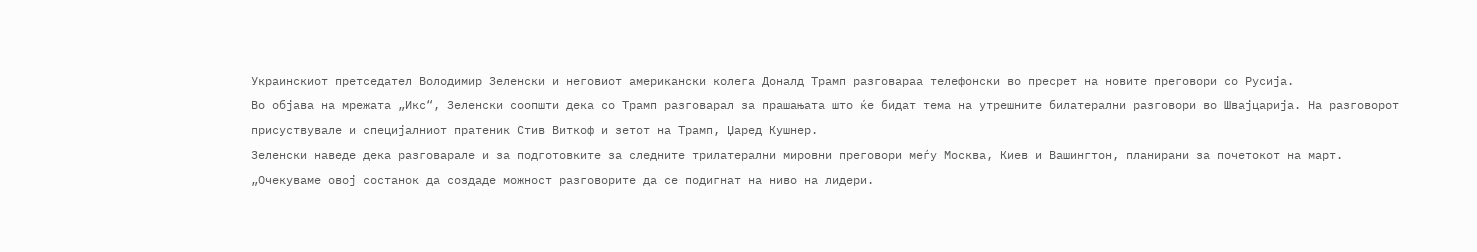Украинскиот претседател Володимир Зеленски и неговиот американски колега Доналд Трамп разговараа телефонски во пресрет на новите преговори со Русија.
Во објава на мрежата „Икс“, Зеленски соопшти дека со Трамп разговарал за прашањата што ќе бидат тема на утрешните билатерални разговори во Швајцарија. На разговорот присуствувале и специјалниот пратеник Стив Виткоф и зетот на Трамп, Џаред Кушнер.
Зеленски наведе дека разговарале и за подготовките за следните трилатерални мировни преговори меѓу Москва, Киев и Вашингтон, планирани за почетокот на март.
„Очекуваме овој состанок да создаде можност разговорите да се подигнат на ниво на лидери.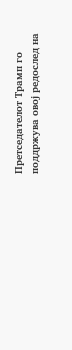Претседателот Трамп го поддржува овој редослед на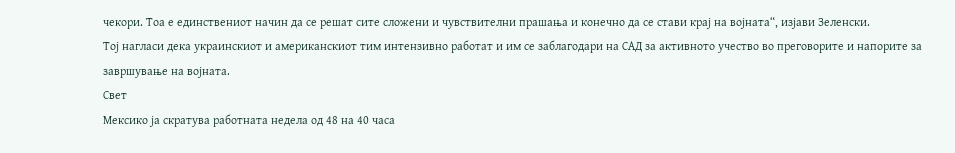чекори. Тоа е единствениот начин да се решат сите сложени и чувствителни прашања и конечно да се стави крај на војната“, изјави Зеленски.
Тој нагласи дека украинскиот и американскиот тим интензивно работат и им се заблагодари на САД за активното учество во преговорите и напорите за завршување на војната.
Свет
Мексико ја скратува работната недела од 48 на 40 часа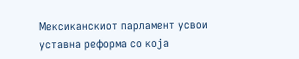Мексиканскиот парламент усвои уставна реформа со која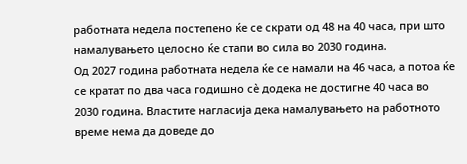работната недела постепено ќе се скрати од 48 на 40 часа, при што намалувањето целосно ќе стапи во сила во 2030 година.
Од 2027 година работната недела ќе се намали на 46 часа, а потоа ќе се кратат по два часа годишно сè додека не достигне 40 часа во 2030 година. Властите нагласија дека намалувањето на работното време нема да доведе до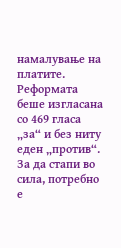намалување на платите.
Реформата беше изгласана со 469 гласа „за“ и без ниту еден „против“. За да стапи во сила, потребно е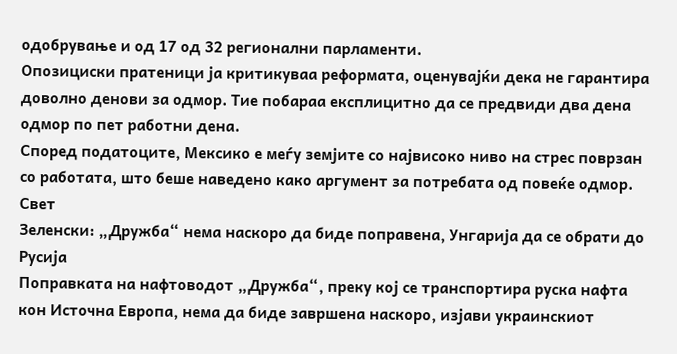одобрување и од 17 од 32 регионални парламенти.
Опозициски пратеници ја критикуваа реформата, оценувајќи дека не гарантира доволно денови за одмор. Тие побараа експлицитно да се предвиди два дена одмор по пет работни дена.
Според податоците, Мексико е меѓу земјите со највисоко ниво на стрес поврзан со работата, што беше наведено како аргумент за потребата од повеќе одмор.
Свет
Зеленски: „Дружба“ нема наскоро да биде поправена, Унгарија да се обрати до Русија
Поправката на нафтоводот „Дружба“, преку кој се транспортира руска нафта кон Источна Европа, нема да биде завршена наскоро, изјави украинскиот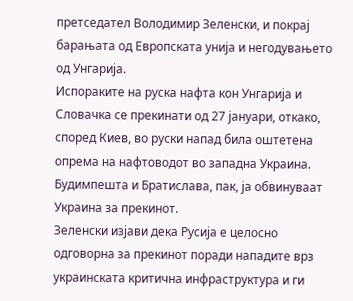претседател Володимир Зеленски, и покрај барањата од Европската унија и негодувањето од Унгарија.
Испораките на руска нафта кон Унгарија и Словачка се прекинати од 27 јануари, откако, според Киев, во руски напад била оштетена опрема на нафтоводот во западна Украина. Будимпешта и Братислава, пак, ја обвинуваат Украина за прекинот.
Зеленски изјави дека Русија е целосно одговорна за прекинот поради нападите врз украинската критична инфраструктура и ги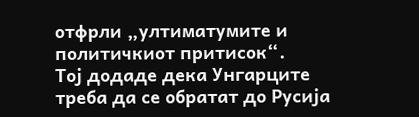отфрли „ултиматумите и политичкиот притисок“.
Тој додаде дека Унгарците треба да се обратат до Русија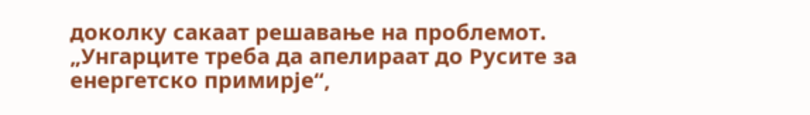доколку сакаат решавање на проблемот.
„Унгарците треба да апелираат до Русите за енергетско примирје“,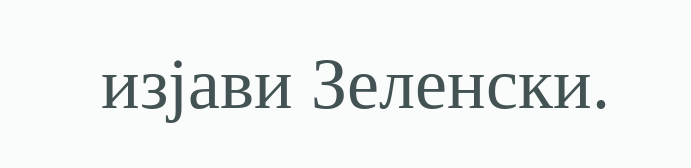изјави Зеленски.